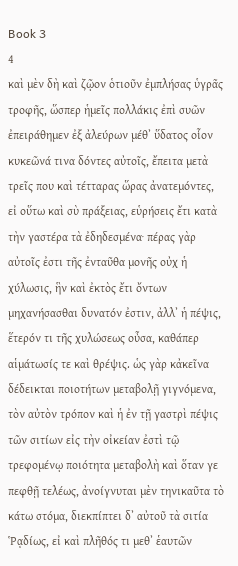Book 3
4
καὶ μὲν δὴ καὶ ζῷον ὁτιοῦν ἐμπλήσας ὑγρᾶς τροφῆς, ὥσπερ ἡμεῖς πολλάκις ἐπὶ συῶν ἐπειράθημεν ἐξ ἀλεύρων μέθʼ ὕδατος οἷον κυκεῶνά τινα δόντες αὐτοῖς, ἔπειτα μετὰ τρεῖς που καὶ τέτταρας ὥρας ἀνατεμόντες, εἰ οὕτω καὶ σὺ πράξειας, εὑρήσεις ἔτι κατὰ τὴν γαστέρα τὰ ἐδηδεσμένα· πέρας γὰρ αὐτοῖς ἐστι τῆς ἐνταῦθα μονῆς οὐχ ἡ χύλωσις, ἣν καὶ ἐκτὸς ἔτι ὄντων μηχανήσασθαι δυνατόν ἐστιν, ἀλλʼ ἡ πέψις, ἕτερόν τι τῆς χυλώσεως οὖσα, καθάπερ αἱμάτωσίς τε καὶ θρέψις. ὡς γὰρ κἀκεῖνα δέδεικται ποιοτήτων μεταβολῇ γιγνόμενα, τὸν αὐτὸν τρόπον καὶ ἡ ἐν τῇ γαστρὶ πέψις τῶν σιτίων εἰς τὴν οἰκείαν ἐστὶ τῷ τρεφομένῳ ποιότητα μεταβολὴ καὶ ὅταν γε πεφθῇ τελέως, ἀνοίγνυται μὲν τηνικαῦτα τὸ κάτω στόμα, διεκπίπτει δʼ αὐτοῦ τὰ σιτία Ῥᾳδίως, εἰ καὶ πλῆθός τι μεθʼ ἑαυτῶν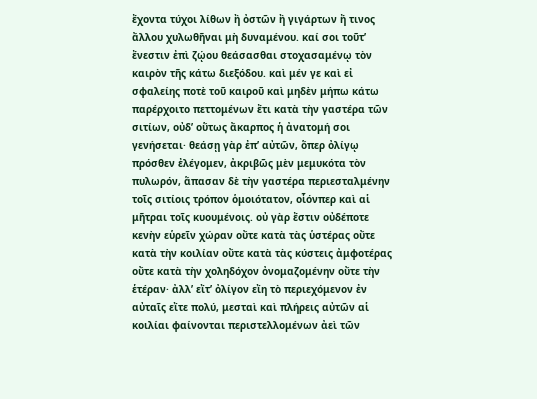ἔχοντα τύχοι λίθων ἢ ὀστῶν ἢ γιγάρτων ἤ τινος ἄλλου χυλωθῆναι μὴ δυναμένου. καί σοι τοῦτʼ ἔνεστιν ἐπὶ ζῴου θεάσασθαι στοχασαμένῳ τὸν καιρὸν τῆς κάτω διεξόδου. καὶ μέν γε καὶ εἰ σφαλείης ποτὲ τοῦ καιροῦ καὶ μηδὲν μήπω κάτω παρέρχοιτο πεττομένων ἔτι κατὰ τὴν γαστέρα τῶν σιτίων, οὐδʼ οὕτως ἄκαρπος ἡ ἀνατομή σοι γενήσεται· θεάσῃ γὰρ ἐπʼ αὐτῶν, ὅπερ ὀλίγῳ πρόσθεν ἐλέγομεν, ἀκριβῶς μὲν μεμυκότα τὸν πυλωρόν, ἅπασαν δὲ τὴν γαστέρα περιεσταλμένην τοῖς σιτίοις τρόπον ὁμοιότατον, οἷόνπερ καὶ αἱ μῆτραι τοῖς κυουμένοις. οὐ γὰρ ἔστιν οὐδέποτε κενὴν εὑρεῖν χώραν οὔτε κατὰ τὰς ὑστέρας οὔτε κατὰ τὴν κοιλίαν οὔτε κατὰ τὰς κύστεις ἀμφοτέρας οὔτε κατὰ τὴν χοληδόχον ὀνομαζομένην οὔτε τὴν ἑτέραν· ἀλλʼ εἴτʼ ὀλίγον εἴη τὸ περιεχόμενον ἐν αὐταῖς εἴτε πολύ, μεσταὶ καὶ πλήρεις αὐτῶν αἱ κοιλίαι φαίνονται περιστελλομένων ἀεὶ τῶν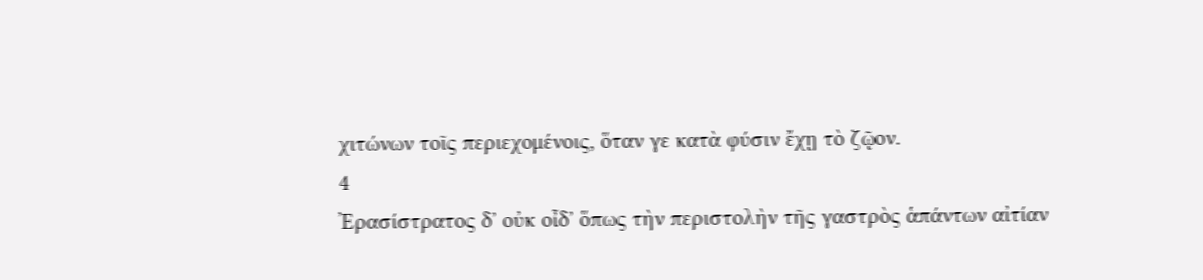χιτώνων τοῖς περιεχομένοις, ὅταν γε κατὰ φύσιν ἔχῃ τὸ ζῷον.
4
Ἐρασίστρατος δʼ οὐκ οἶδʼ ὅπως τὴν περιστολὴν τῆς γαστρὸς ἁπάντων αἰτίαν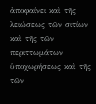ἀποφαίνει καὶ τῆς λειώσεως τῶν σιτίων καὶ τῆς τῶν περιττωμάτων ὑποχωρήσεως καὶ τῆς τῶν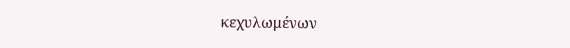κεχυλωμένων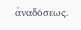ἀναδόσεως.